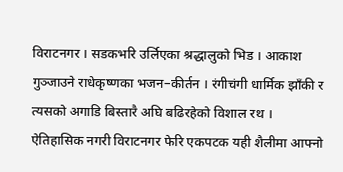विराटनगर । सडकभरि उर्लिएका श्रद्धालुको भिड । आकाश गुञ्जाउने राधेकृष्णका भजन–कीर्तन । रंगीचंगी धार्मिक झाँकी र त्यसको अगाडि बिस्तारै अघि बढिरहेको विशाल रथ ।
ऐतिहासिक नगरी विराटनगर फेरि एकपटक यही शैलीमा आफ्नो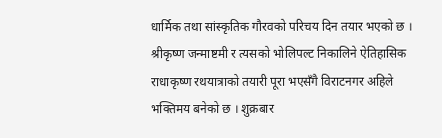धार्मिक तथा सांस्कृतिक गौरवको परिचय दिन तयार भएको छ ।
श्रीकृष्ण जन्माष्टमी र त्यसको भोलिपल्ट निकालिने ऐतिहासिक राधाकृष्ण रथयात्राको तयारी पूरा भएसँगै विराटनगर अहिले भक्तिमय बनेको छ । शुक्रबार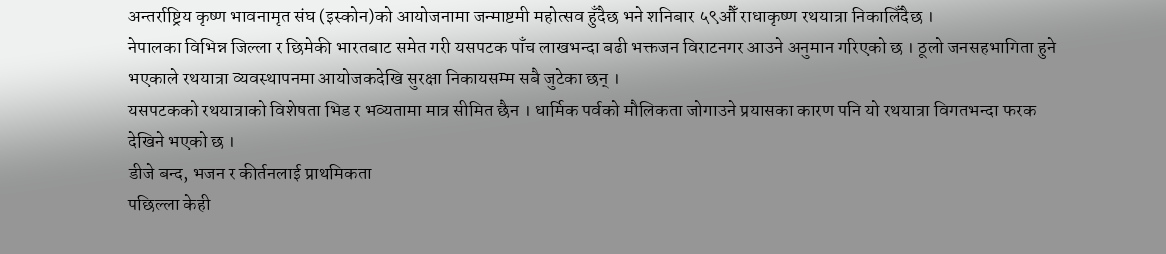अन्तर्राष्ट्रिय कृष्ण भावनामृत संघ (इस्कोन)को आयोजनामा जन्माष्टमी महोत्सव हुँदैछ भने शनिबार ५९औँ राधाकृष्ण रथयात्रा निकालिँदैछ ।
नेपालका विभिन्न जिल्ला र छिमेकी भारतबाट समेत गरी यसपटक पाँच लाखभन्दा बढी भक्तजन विराटनगर आउने अनुमान गरिएको छ । ठूलो जनसहभागिता हुने भएकाले रथयात्रा व्यवस्थापनमा आयोजकदेखि सुरक्षा निकायसम्म सबै जुटेका छन् ।
यसपटकको रथयात्राको विशेषता भिड र भव्यतामा मात्र सीमित छैन । धार्मिक पर्वको मौलिकता जोगाउने प्रयासका कारण पनि यो रथयात्रा विगतभन्दा फरक देखिने भएको छ ।
डीजे बन्द, भजन र कीर्तनलाई प्राथमिकता
पछिल्ला केही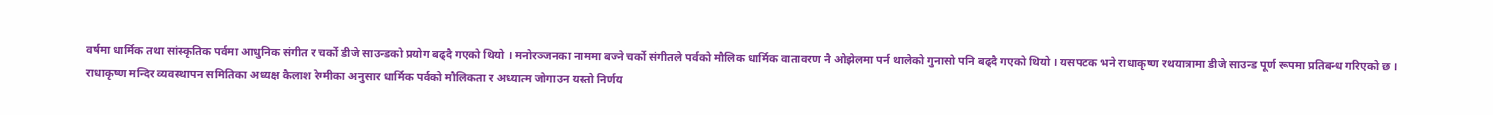वर्षमा धार्मिक तथा सांस्कृतिक पर्वमा आधुनिक संगीत र चर्को डीजे साउन्डको प्रयोग बढ्दै गएको थियो । मनोरञ्जनका नाममा बज्ने चर्को संगीतले पर्वको मौलिक धार्मिक वातावरण नै ओझेलमा पर्न थालेको गुनासो पनि बढ्दै गएको थियो । यसपटक भने राधाकृष्ण रथयात्रामा डीजे साउन्ड पूर्ण रूपमा प्रतिबन्ध गरिएको छ ।
राधाकृष्ण मन्दिर व्यवस्थापन समितिका अध्यक्ष कैलाश रेग्मीका अनुसार धार्मिक पर्वको मौलिकता र अध्यात्म जोगाउन यस्तो निर्णय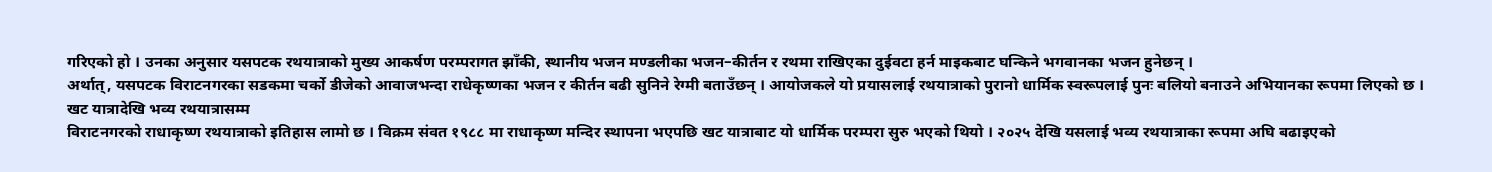गरिएको हो । उनका अनुसार यसपटक रथयात्राको मुख्य आकर्षण परम्परागत झाँकी, स्थानीय भजन मण्डलीका भजन–कीर्तन र रथमा राखिएका दुईवटा हर्न माइकबाट घन्किने भगवानका भजन हुनेछन् ।
अर्थात्, यसपटक विराटनगरका सडकमा चर्को डीजेको आवाजभन्दा राधेकृष्णका भजन र कीर्तन बढी सुनिने रेग्मी बताउँछन् । आयोजकले यो प्रयासलाई रथयात्राको पुरानो धार्मिक स्वरूपलाई पुनः बलियो बनाउने अभियानका रूपमा लिएको छ ।
खट यात्रादेखि भव्य रथयात्रासम्म
विराटनगरको राधाकृष्ण रथयात्राको इतिहास लामो छ । विक्रम संवत १९८८ मा राधाकृष्ण मन्दिर स्थापना भएपछि खट यात्राबाट यो धार्मिक परम्परा सुरु भएको थियो । २०२५ देखि यसलाई भव्य रथयात्राका रूपमा अघि बढाइएको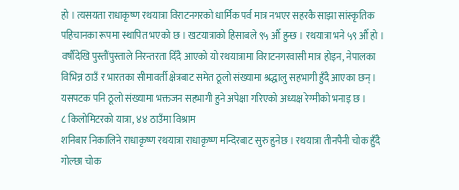हो । त्यसयता राधाकृष्ण रथयात्रा विराटनगरको धार्मिक पर्व मात्र नभएर सहरकै साझा सांस्कृतिक पहिचानका रूपमा स्थापित भएको छ । खटयात्राको हिसाबले ९५ औँ हुन्छ । रथयात्रा भने ५९ औँ हो ।
वर्षौंदेखि पुस्तौंपुस्ताले निरन्तरता दिँदै आएको यो रथयात्रामा विराटनगरवासी मात्र होइन, नेपालका विभिन्न ठाउँ र भारतका सीमावर्ती क्षेत्रबाट समेत ठूलो संख्यामा श्रद्धालु सहभागी हुँदै आएका छन् । यसपटक पनि ठूलो संख्यामा भक्तजन सहभागी हुने अपेक्षा गरिएको अध्यक्ष रेग्मीको भनाइ छ ।
८ किलोमिटरको यात्रा, ४४ ठाउँमा विश्राम
शनिबार निकालिने राधाकृष्ण रथयात्रा राधाकृष्ण मन्दिरबाट सुरु हुनेछ । रथयात्रा तीनपैनी चोक हुँदै गोल्छा चोक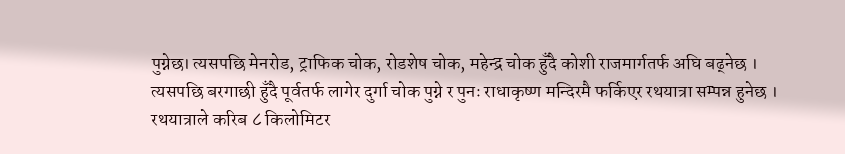पुग्नेछ। त्यसपछि मेनरोड, ट्राफिक चोक, रोडशेष चोक, महेन्द्र चोक हुँदै कोशी राजमार्गतर्फ अघि बढ्नेछ ।
त्यसपछि बरगाछी हुँदै पूर्वतर्फ लागेर दुर्गा चोक पुग्ने र पुनः राधाकृष्ण मन्दिरमै फर्किएर रथयात्रा सम्पन्न हुनेछ । रथयात्राले करिब ८ किलोमिटर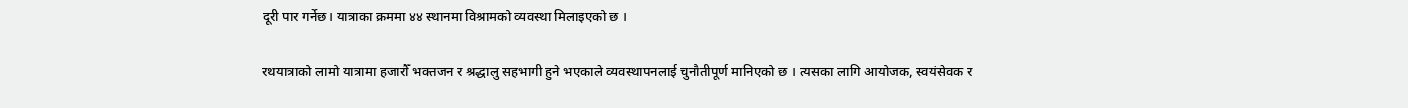दूरी पार गर्नेछ। यात्राका क्रममा ४४ स्थानमा विश्रामको व्यवस्था मिलाइएको छ ।

रथयात्राको लामो यात्रामा हजारौँ भक्तजन र श्रद्धालु सहभागी हुने भएकाले व्यवस्थापनलाई चुनौतीपूर्ण मानिएको छ । त्यसका लागि आयोजक, स्वयंसेवक र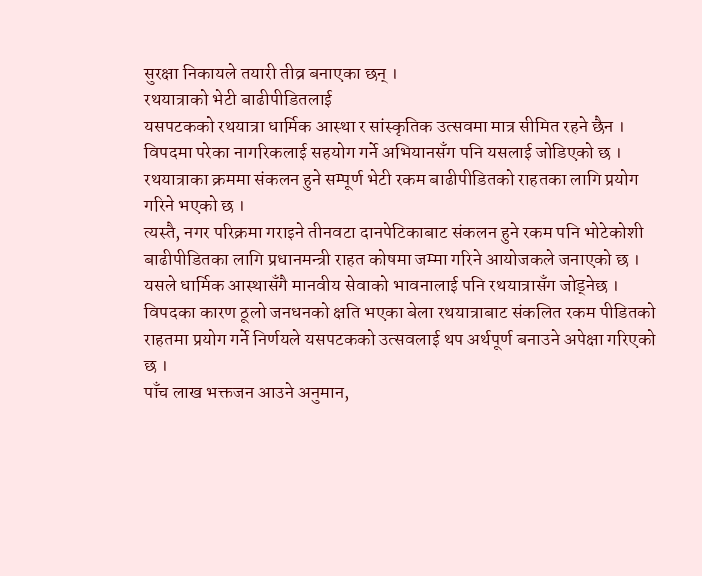सुरक्षा निकायले तयारी तीव्र बनाएका छन् ।
रथयात्राको भेटी बाढीपीडितलाई
यसपटकको रथयात्रा धार्मिक आस्था र सांस्कृतिक उत्सवमा मात्र सीमित रहने छैन । विपदमा परेका नागरिकलाई सहयोग गर्ने अभियानसँग पनि यसलाई जोडिएको छ । रथयात्राका क्रममा संकलन हुने सम्पूर्ण भेटी रकम बाढीपीडितको राहतका लागि प्रयोग गरिने भएको छ ।
त्यस्तै, नगर परिक्रमा गराइने तीनवटा दानपेटिकाबाट संकलन हुने रकम पनि भोटेकोशी बाढीपीडितका लागि प्रधानमन्त्री राहत कोषमा जम्मा गरिने आयोजकले जनाएको छ । यसले धार्मिक आस्थासँगै मानवीय सेवाको भावनालाई पनि रथयात्रासँग जोड्नेछ ।
विपदका कारण ठूलो जनधनको क्षति भएका बेला रथयात्राबाट संकलित रकम पीडितको राहतमा प्रयोग गर्ने निर्णयले यसपटकको उत्सवलाई थप अर्थपूर्ण बनाउने अपेक्षा गरिएको छ ।
पाँच लाख भक्तजन आउने अनुमान,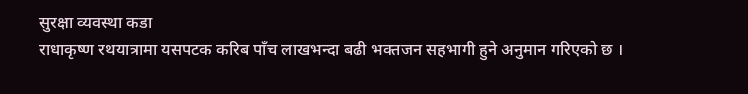सुरक्षा व्यवस्था कडा
राधाकृष्ण रथयात्रामा यसपटक करिब पाँच लाखभन्दा बढी भक्तजन सहभागी हुने अनुमान गरिएको छ ।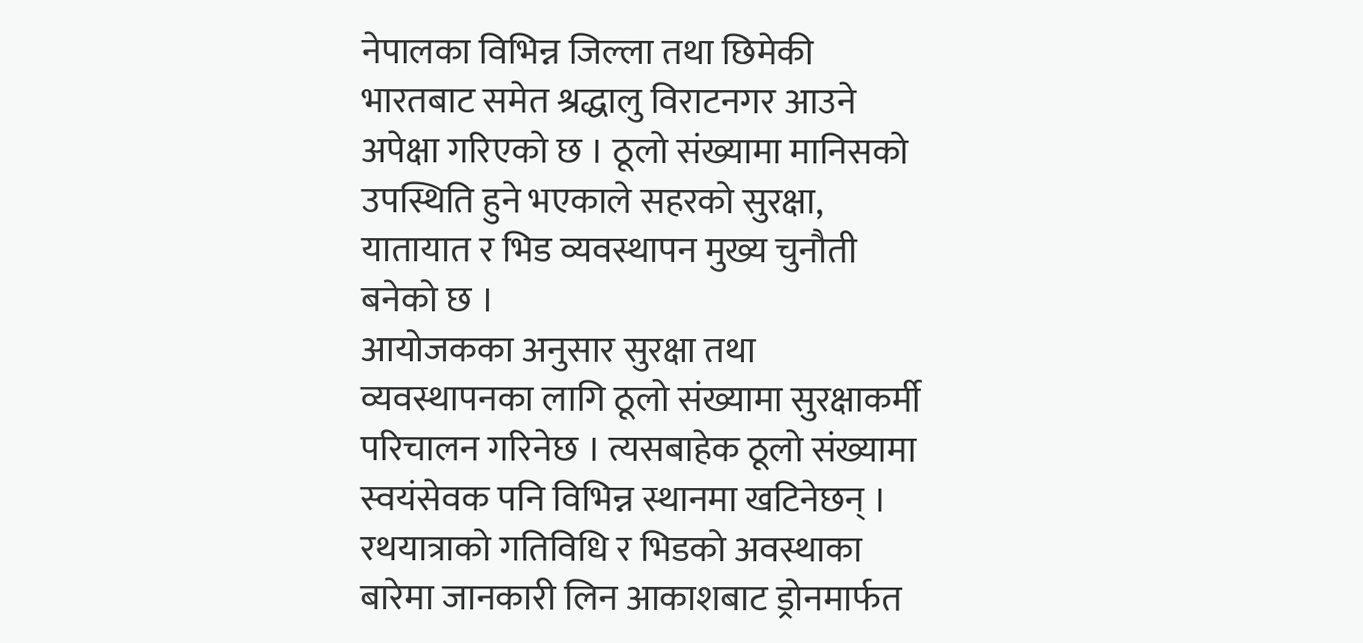नेपालका विभिन्न जिल्ला तथा छिमेकी भारतबाट समेत श्रद्धालु विराटनगर आउने अपेक्षा गरिएको छ । ठूलो संख्यामा मानिसको उपस्थिति हुने भएकाले सहरको सुरक्षा, यातायात र भिड व्यवस्थापन मुख्य चुनौती बनेको छ ।
आयोजकका अनुसार सुरक्षा तथा व्यवस्थापनका लागि ठूलो संख्यामा सुरक्षाकर्मी परिचालन गरिनेछ । त्यसबाहेक ठूलो संख्यामा स्वयंसेवक पनि विभिन्न स्थानमा खटिनेछन् । रथयात्राको गतिविधि र भिडको अवस्थाका बारेमा जानकारी लिन आकाशबाट ड्रोनमार्फत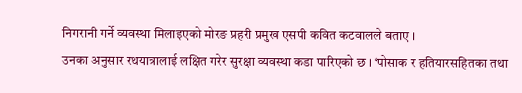निगरानी गर्ने व्यवस्था मिलाइएको मोरङ प्रहरी प्रमुख एसपी कवित कटवालले बताए ।
उनका अनुसार रथयात्रालाई लक्षित गरेर सुरक्षा व्यवस्था कडा पारिएको छ । ‘पोसाक र हतियारसहितका तथा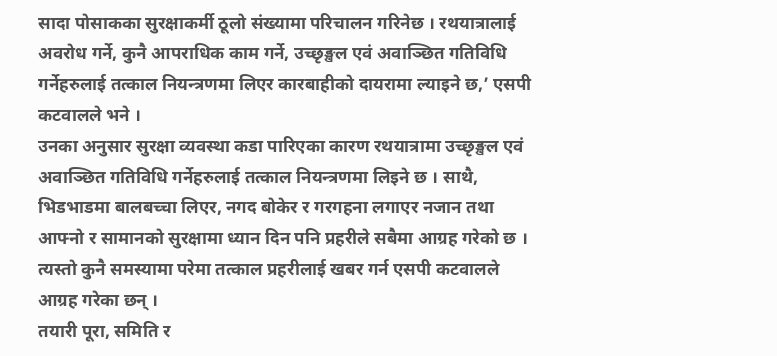सादा पोसाकका सुरक्षाकर्मी ठूलो संख्यामा परिचालन गरिनेछ । रथयात्रालाई अवरोध गर्ने, कुनै आपराधिक काम गर्ने, उच्छृङ्खल एवं अवाञ्छित गतिविधि गर्नेहरुलाई तत्काल नियन्त्रणमा लिएर कारबाहीको दायरामा ल्याइने छ,’ एसपी कटवालले भने ।
उनका अनुसार सुरक्षा व्यवस्था कडा पारिएका कारण रथयात्रामा उच्छृङ्खल एवं अवाञ्छित गतिविधि गर्नेहरुलाई तत्काल नियन्त्रणमा लिइने छ । साथै, भिडभाडमा बालबच्चा लिएर, नगद बोकेर र गरगहना लगाएर नजान तथा आफ्नो र सामानको सुरक्षामा ध्यान दिन पनि प्रहरीले सबैमा आग्रह गरेको छ । त्यस्तो कुनै समस्यामा परेमा तत्काल प्रहरीलाई खबर गर्न एसपी कटवालले आग्रह गरेका छन् ।
तयारी पूरा, समिति र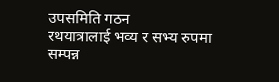उपसमिति गठन
रथयात्रालाई भव्य र सभ्य रुपमा सम्पन्न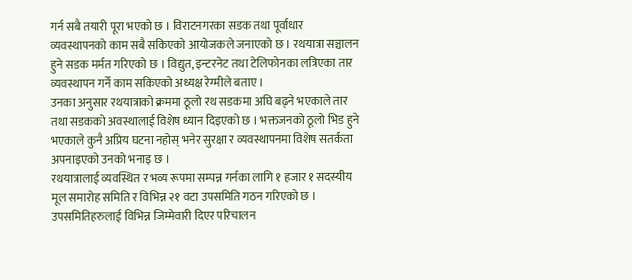गर्न सबै तयारी पूरा भएको छ । विराटनगरका सडक तथा पूर्वाधार व्यवस्थापनको काम सबै सकिएको आयोजकले जनाएको छ । रथयात्रा सञ्चालन हुने सडक मर्मत गरिएको छ । विद्युत, इन्टरनेट तथा टेलिफोनका लत्रिएका तार व्यवस्थापन गर्ने काम सकिएको अध्यक्ष रेग्मीले बताए ।
उनका अनुसार रथयात्राको क्रममा ठूलो रथ सडकमा अघि बढ्ने भएकाले तार तथा सडकको अवस्थालाई विशेष ध्यान दिइएको छ । भक्तजनको ठूलो भिड हुने भएकाले कुनै अप्रिय घटना नहोस् भनेर सुरक्षा र व्यवस्थापनमा विशेष सतर्कता अपनाइएको उनको भनाइ छ ।
रथयात्रालाई व्यवस्थित र भव्य रूपमा सम्पन्न गर्नका लागि १ हजार १ सदस्यीय मूल समारोह समिति र विभिन्न २१ वटा उपसमिति गठन गरिएको छ । उपसमितिहरुलाई विभिन्न जिम्मेवारी दिएर परिचालन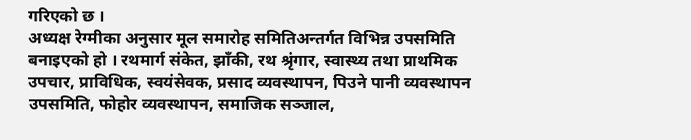गरिएको छ ।
अध्यक्ष रेग्मीका अनुसार मूल समारोह समितिअन्तर्गत विभिन्न उपसमिति बनाइएको हो । रथमार्ग संकेत, झाँकी, रथ श्रृंगार, स्वास्थ्य तथा प्राथमिक उपचार, प्राविधिक, स्वयंसेवक, प्रसाद व्यवस्थापन, पिउने पानी व्यवस्थापन उपसमिति, फोहोर व्यवस्थापन, समाजिक सञ्जाल,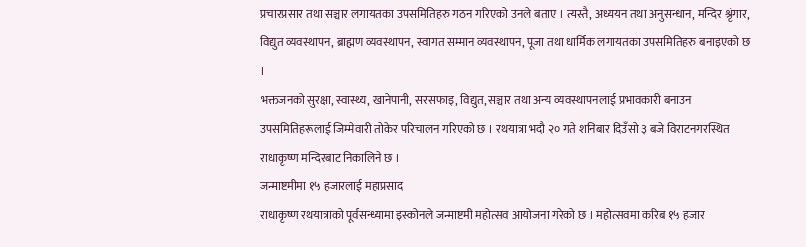प्रचारप्रसार तथा सञ्चार लगायतका उपसमितिहरु गठन गरिएको उनले बताए । त्यस्तै, अध्ययन तथा अनुसन्धान, मन्दिर श्रृंगार, विद्युत व्यवस्थापन, ब्राह्मण व्यवस्थापन, स्वागत सम्मान व्यवस्थापन, पूजा तथा धार्मिक लगायतका उपसमितिहरु बनाइएको छ ।
भक्तजनको सुरक्षा, स्वास्थ्य, खानेपानी, सरसफाइ, विद्युत, सञ्चार तथा अन्य व्यवस्थापनलाई प्रभावकारी बनाउन उपसमितिहरूलाई जिम्मेवारी तोकेर परिचालन गरिएको छ । रथयात्रा भदौ २० गते शनिबार दिउँसो ३ बजे विराटनगरस्थित राधाकृष्ण मन्दिरबाट निकालिने छ ।
जन्माष्टमीमा १५ हजारलाई महाप्रसाद
राधाकृष्ण रथयात्राको पूर्वसन्ध्यामा इस्कोनले जन्माष्टमी महोत्सव आयोजना गरेको छ । महोत्सवमा करिब १५ हजार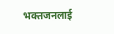भक्तजनलाई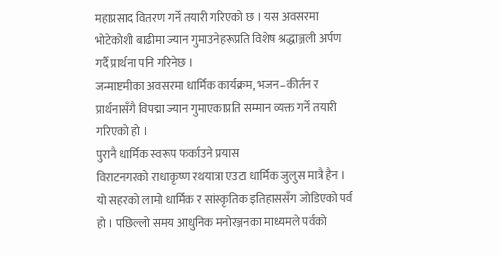महाप्रसाद वितरण गर्ने तयारी गरिएको छ । यस अवसरमा भोटेकोशी बाढीमा ज्यान गुमाउनेहरूप्रति विशेष श्रद्धाञ्जली अर्पण गर्दै प्रार्थना पनि गरिनेछ ।
जन्माष्टमीका अवसरमा धार्मिक कार्यक्रम, भजन–कीर्तन र प्रार्थनासँगै विपद्मा ज्यान गुमाएकाप्रति सम्मान व्यक्त गर्ने तयारी गरिएको हो ।
पुरानै धार्मिक स्वरूप फर्काउने प्रयास
विराटनगरको राधाकृष्ण रथयात्रा एउटा धार्मिक जुलुस मात्रै हैन । यो सहरको लामो धार्मिक र सांस्कृतिक इतिहाससँग जोडिएको पर्व हो । पछिल्लो समय आधुनिक मनोरञ्जनका माध्यमले पर्वको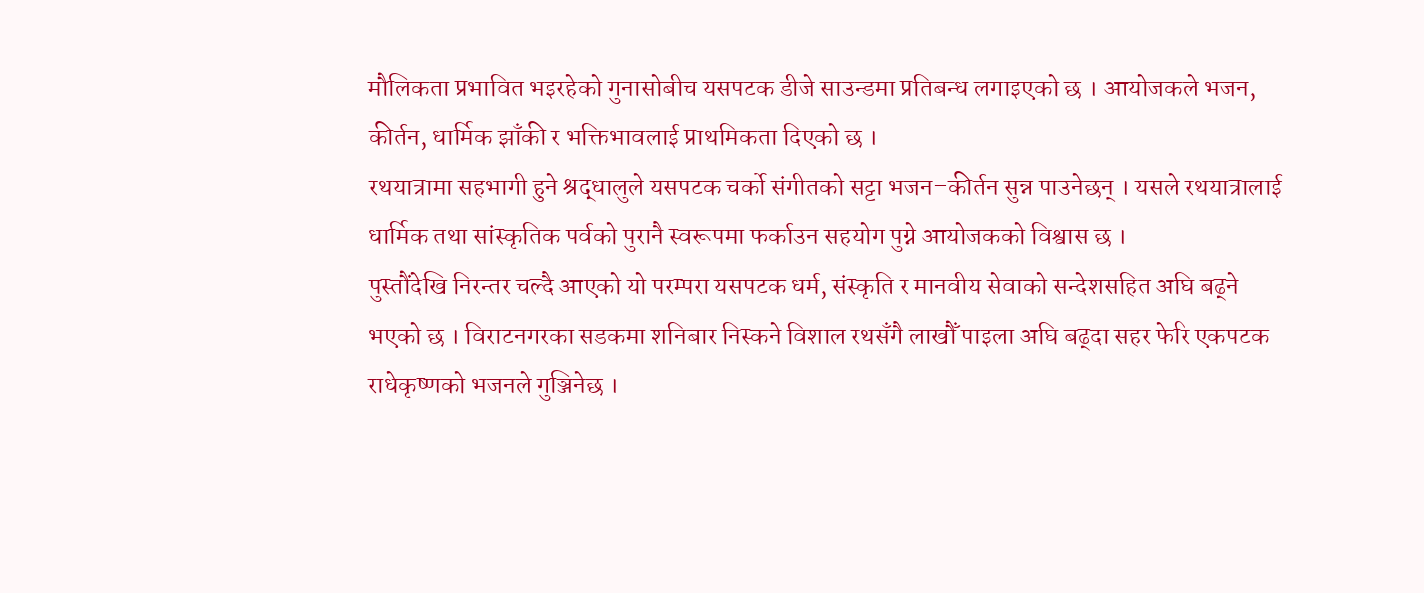मौलिकता प्रभावित भइरहेको गुनासोबीच यसपटक डीजे साउन्डमा प्रतिबन्ध लगाइएको छ । आयोजकले भजन, कीर्तन, धार्मिक झाँकी र भक्तिभावलाई प्राथमिकता दिएको छ ।
रथयात्रामा सहभागी हुने श्रद्धालुले यसपटक चर्को संगीतको सट्टा भजन–कीर्तन सुन्न पाउनेछन् । यसले रथयात्रालाई धार्मिक तथा सांस्कृतिक पर्वको पुरानै स्वरूपमा फर्काउन सहयोग पुग्ने आयोजकको विश्वास छ ।
पुस्तौंदेखि निरन्तर चल्दै आएको यो परम्परा यसपटक धर्म, संस्कृति र मानवीय सेवाको सन्देशसहित अघि बढ्ने भएको छ । विराटनगरका सडकमा शनिबार निस्कने विशाल रथसँगै लाखौँ पाइला अघि बढ्दा सहर फेरि एकपटक राधेकृष्णको भजनले गुञ्जिनेछ ।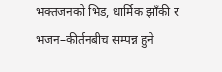भक्तजनको भिड, धार्मिक झाँकी र भजन–कीर्तनबीच सम्पन्न हुने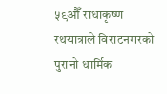५९औँ राधाकृष्ण रथयात्राले विराटनगरको पुरानो धार्मिक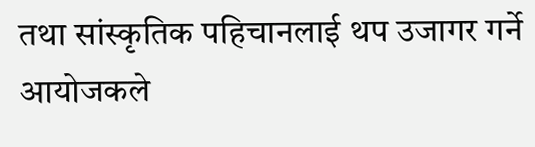तथा सांस्कृतिक पहिचानलाई थप उजागर गर्ने आयोजकले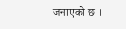जनाएको छ ।